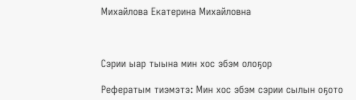Михайлова Екатерина Михайловна



Сэрии ыар тыына мин хос эбэм олоҕор

Рефератым тиэмэтэ: Мин хос эбэм сэрии сылын оҕото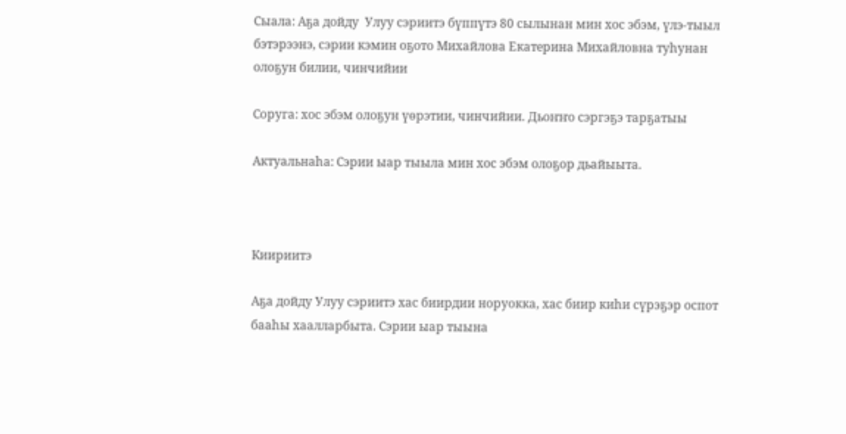Сыала: Аҕа дойду  Улуу сэриитэ бүппүтэ 80 сылынан мин хос эбэм, үлэ-тыыл бэтэрээнэ, сэрии кэмин оҕото Михайлова Екатерина Михайловна туһунан олоҕун билии, чинчийии

Соруга: хос эбэм олоҕун үөрэтии, чинчийии. Дьоҥҥо сэргэҕэ тарҕатыы

Актуальнаһа: Сэрии ыар тыыла мин хос эбэм олоҕор дьайыыта.



Киириитэ

Аҕа дойду Улуу сэриитэ хас биирдии норуокка, хас биир киһи сүрэҕэр оспот бааһы хаалларбыта. Сэрии ыар тыына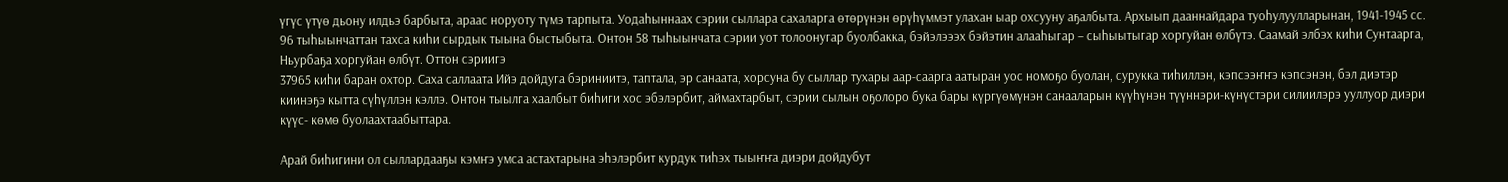үгүс үтүө дьону илдьэ барбыта, араас норуоту түмэ тарпыта. Уодаһыннаах сэрии сыллара сахаларга өтөрүнэн өрүһүммэт улахан ыар охсууну аҕалбыта. Архыып дааннайдара туоһулуулларынан, 1941-1945 сс. 96 тыһыынчаттан тахса киһи сырдык тыына быстыбыта. Онтон 58 тыһыынчата сэрии уот толоонугар буолбакка, бэйэлэээх бэйэтин алааһыгар – сыһыытыгар хоргуйан өлбүтэ. Саамай элбэх киһи Сунтаарга, Ньурбаҕа хоргуйан өлбүт. Оттон сэриигэ
37965 киһи баран охтор. Саха саллаата Ийэ дойдуга бэриниитэ, таптала, эр санаата, хорсуна бу сыллар тухары аар-саарга аатыран уос номоҕо буолан, сурукка тиһиллэн, кэпсээҥҥэ кэпсэнэн, бэл диэтэр киинэҕэ кытта сүһүллэн кэллэ. Онтон тыылга хаалбыт биһиги хос эбэлэрбит, аймахтарбыт, сэрии сылын оҕолоро бука бары күргүөмүнэн санааларын күүһүнэн түүннэри-күнүстэри силиилэрэ ууллуор диэри күүс- көмө буолаахтаабыттара.

Арай биһигини ол сыллардааҕы кэмҥэ умса астахтарына эһэлэрбит курдук тиһэх тыыҥҥа диэри дойдубут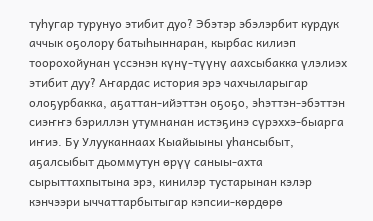туһугар турунуо этибит дуо? Эбэтэр эбэлэрбит курдук аччык оҕолору батыһыннаран, кырбас килиэп тоорохойунан үссэнэн күнү-түүнү аахсыбакка үлэлиэх этибит дуу? Аҥардас история эрэ чахчыларыгар олоҕурбакка, аҕаттан-ийэттэн оҕоҕо, эһэттэн-эбэттэн сиэҥҥэ бэриллэн утумнанан истэҕинэ сүрэххэ-быарга иҥиэ. Бу Улууканнаах Кыайыыны уһансыбыт, аҕалсыбыт дьоммутун өрүү саныы-ахта сырыттахпытына эрэ, кинилэр тустарынан кэлэр кэнчээри ыччаттарбытыгар кэпсии-көрдөрө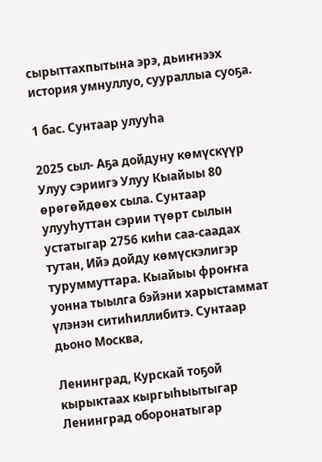сырыттахпытына эрэ, дьиҥнээх история умнуллуо, суураллыа суоҕа.

1 бас. Сунтаар улууһа

2025 сыл- Аҕа дойдуну көмүскүүр Улуу сэриигэ Улуу Кыайыы 80 өрөгөйдөөх сыла. Сунтаар улууһуттан сэрии түөрт сылын устатыгар 2756 киһи саа-саадах тутан, Ийэ дойду көмүскэлигэр туруммуттара. Кыайыы фроҥҥа уонна тыылга бэйэни харыстаммат үлэнэн ситиһиллибитэ. Сунтаар дьоно Москва,

Ленинград, Курскай тоҕой кырыктаах кыргыһыытыгар Ленинград оборонатыгар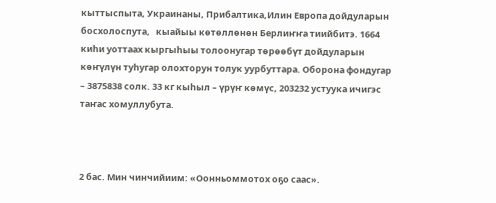кыттыспыта, Украинаны, Прибалтика,Илин Европа дойдуларын босхолоспута,   кыайыы көтөллөнөн Берлиҥҥа тиийбитэ. 1664 киһи уоттаах кыргыһыы толоонугар төрөөбүт дойдуларын көҥүлүн туһугар олохторун толук уурбуттара. Оборона фондугар – 3875838 солк. 33 кг кыһыл – үрүҥ көмүс, 203232 устуука ичигэс таҥас хомуллубута.



2 бас. Мин чинчийиим: «Оонньоммотох оҕо саас».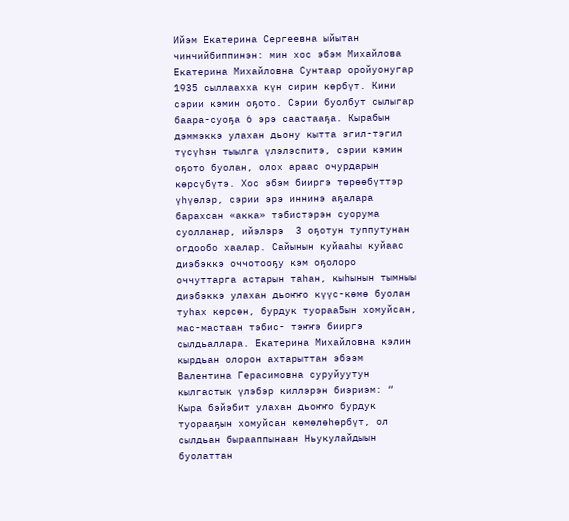Ийэм Екатерина Сергеевна ыйытан чинчийбиппинэн: мин хос эбэм Михайлова Екатерина Михайловна Сунтаар оройуонугар 1935 сыллаахха күн сирин көрбүт. Кини сэрии кэмин оҕото. Сэрии буолбут сылыгар баара-суоҕа 6 эрэ саастааҕа. Кырабын дэммэккэ улахан дьону кытта эгил-тэгил түсүһэн тыылга үлэлэспитэ, сэрии кэмин оҕото буолан, олох араас очурдарын көрсүбүтэ. Хос эбэм бииргэ төрөөбүттэр үһүөлэр, сэрии эрэ иннинэ аҕалара барахсан «акка» тэбистэрэн суорума суолланар, ийэлэрэ  3 оҕотун туппутунан огдообо хаалар. Сайынын куйааһы куйаас диэбэккэ оччотооҕу кэм оҕолоро оччуттарга астарын таһан, кыһынын тымныы диэбэккэ улахан дьоҥҥо күүс-көмө буолан туһах көрсөн, бурдук туораа5ын хомуйсан, мас-мастаан тэбис- тэҥҥэ бииргэ сылдьаллара. Екатерина Михайловна кэлин кырдьан олорон ахтарыттан эбээм Валентина Герасимовна суруйуутун кылгастык үлэбэр киллэрэн биэриэм: “ Кыра бэйэбит улахан дьоҥҥо бурдук туорааҕын хомуйсан көмөлөһөрбүт, ол сылдьан бырааппынаан Ньукулайдыын буолаттан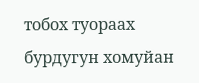тобох туораах бурдугун хомуйан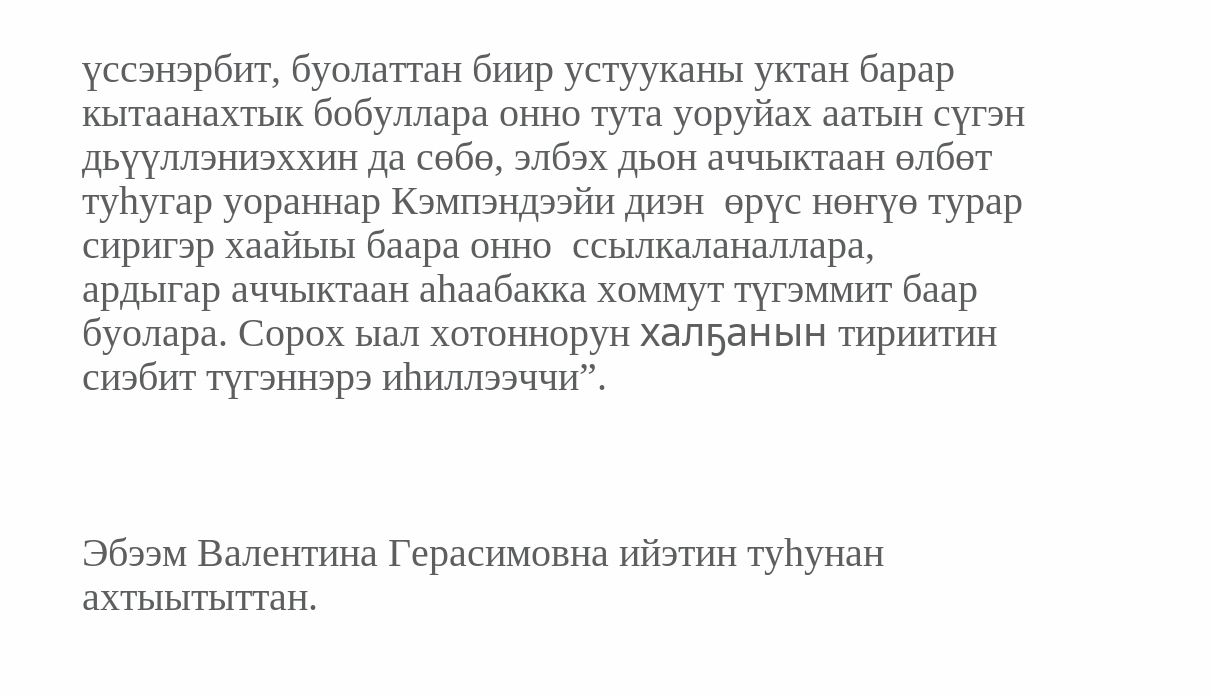үссэнэрбит, буолаттан биир устууканы уктан барар кытаанахтык бобуллара онно тута уоруйах аатын сүгэн дьүүллэниэххин да сөбө, элбэх дьон аччыктаан өлбөт туһугар уораннар Кэмпэндээйи диэн  өрүс нөҥүө турар сиригэр хаайыы баара онно  ссылкаланаллара,  ардыгар аччыктаан аһаабакка хоммут түгэммит баар буолара. Сорох ыал хотоннорун халҕанын тириитин сиэбит түгэннэрэ иһиллээччи”.



Эбээм Валентина Герасимовна ийэтин туһунан ахтыытыттан.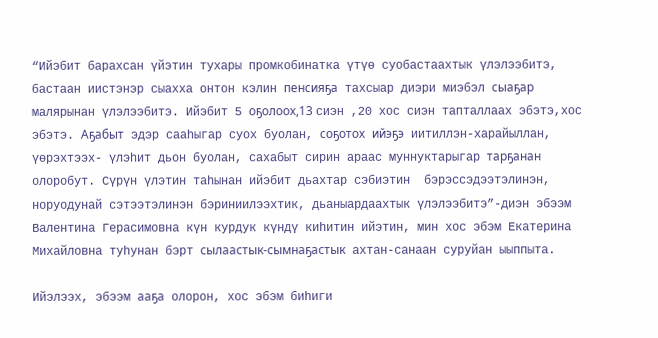“Ийэбит барахсан үйэтин тухары промкобинатка үтүө суобастаахтык үлэлээбитэ, бастаан иистэнэр сыахха онтон кэлин пенсияҕа тахсыар диэри миэбэл сыаҕар малярынан үлэлээбитэ. Ийэбит 5 оҕолоох,13 сиэн ,20 хос сиэн тапталлаах эбэтэ,хос эбэтэ. Аҕабыт эдэр сааһыгар суох буолан, соҕотох ийэҕэ иитиллэн-харайыллан, үөрэхтээх- үлэһит дьон буолан, сахабыт сирин араас муннуктарыгар тарҕанан олоробут. Сүрүн үлэтин таһынан ийэбит дьахтар сэбиэтин  бэрэссэдээтэлинэн, норуодунай сэтээтэлинэн бэриниилээхтик, дьаныардаахтык үлэлээбитэ”-диэн эбээм Валентина Герасимовна күн курдук күндү киһитин ийэтин, мин хос эбэм Екатерина Михайловна туһунан бэрт сылаастык-сымнаҕастык ахтан-санаан суруйан ыыппыта.

Ийэлээх, эбээм ааҕа олорон, хос эбэм биһиги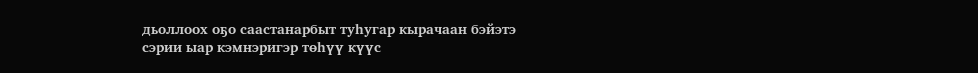дьоллоох оҕо саастанарбыт туһугар кырачаан бэйэтэ сэрии ыар кэмнэригэр төһүү күүс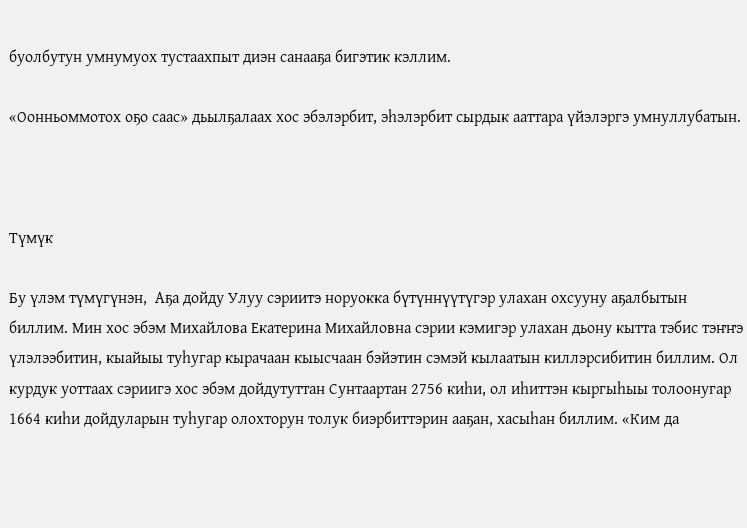буолбутун умнумуох тустаахпыт диэн санааҕа бигэтик кэллим.

«Оонньоммотох оҕо саас» дьылҕалаах хос эбэлэрбит, эһэлэрбит сырдык ааттара үйэлэргэ умнуллубатын.



Түмүк

Бу үлэм түмүгүнэн,  Аҕа дойду Улуу сэриитэ норуокка бүтүннүүтүгэр улахан охсууну аҕалбытын биллим. Мин хос эбэм Михайлова Екатерина Михайловна сэрии кэмигэр улахан дьону кытта тэбис тэҥҥэ үлэлээбитин, кыайыы туһугар кырачаан кыысчаан бэйэтин сэмэй кылаатын киллэрсибитин биллим. Ол курдук уоттаах сэриигэ хос эбэм дойдутуттан Сунтаартан 2756 киһи, ол иһиттэн кыргыһыы толоонугар 1664 киһи дойдуларын туһугар олохторун толук биэрбиттэрин ааҕан, хасыһан биллим. «Ким да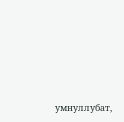умнуллубат,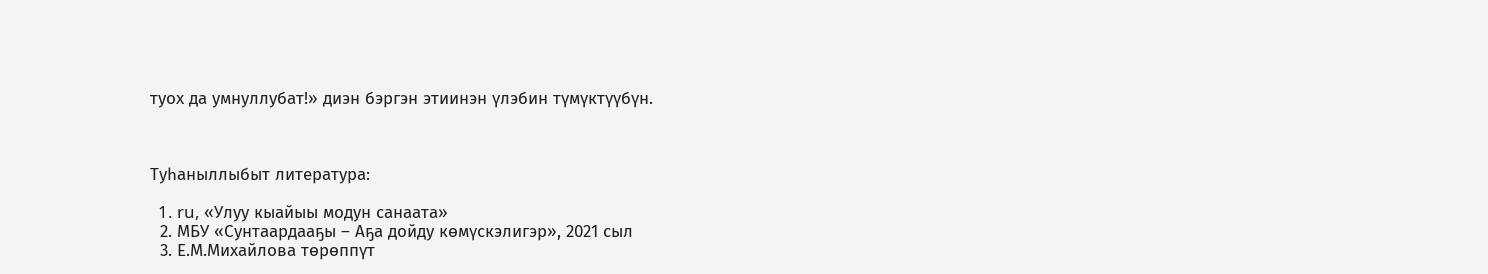туох да умнуллубат!» диэн бэргэн этиинэн үлэбин түмүктүүбүн.



Туһаныллыбыт литература:

  1. ru, «Улуу кыайыы модун санаата»
  2. МБУ «Сунтаардааҕы – Аҕа дойду көмүскэлигэр», 2021 сыл
  3. Е.М.Михайлова төрөппүт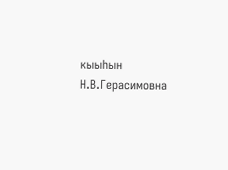кыыһын Н.В.Герасимовна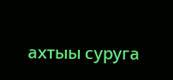ахтыы суруга